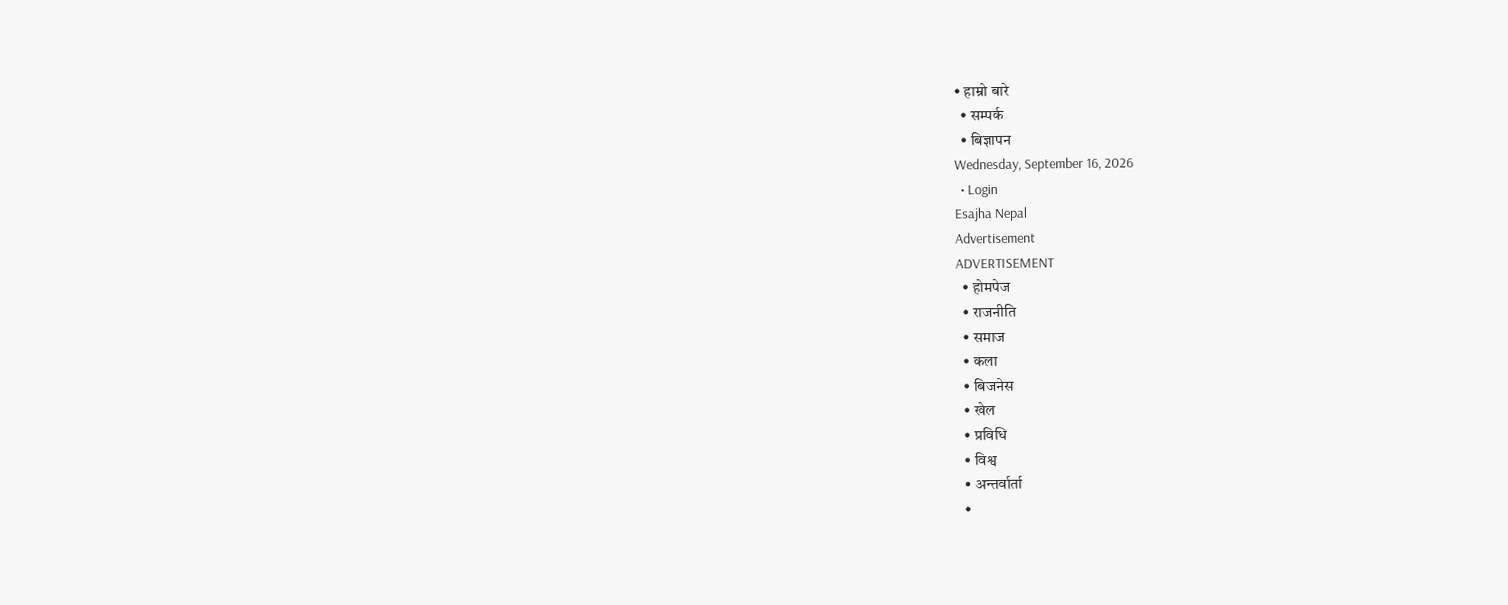• हाम्रो बारे
  • सम्पर्क
  • बिज्ञापन
Wednesday, September 16, 2026
  • Login
Esajha Nepal
Advertisement
ADVERTISEMENT
  • होमपेज
  • राजनीति
  • समाज
  • कला
  • बिजनेस
  • खेल
  • प्रविधि
  • विश्व
  • अन्तर्वार्ता
  •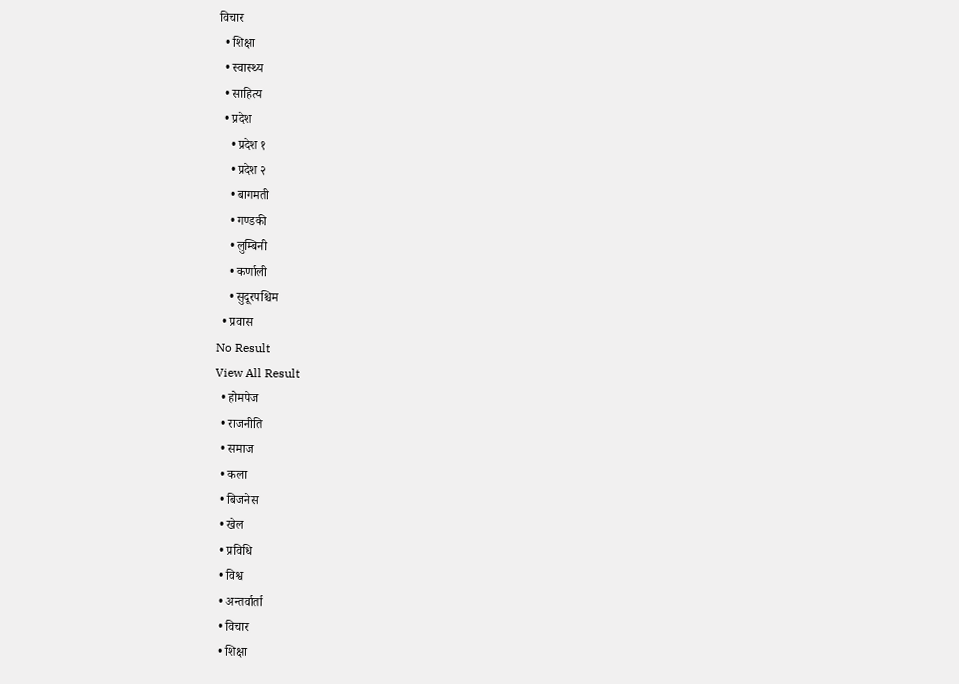विचार
  • शिक्षा
  • स्वास्थ्य
  • साहित्य
  • प्रदेश
    • प्रदेश १
    • प्रदेश २
    • बागमती
    • गण्डकी
    • लुम्बिनी
    • कर्णाली
    • सुदूरपश्चिम
  • प्रवास
No Result
View All Result
  • होमपेज
  • राजनीति
  • समाज
  • कला
  • बिजनेस
  • खेल
  • प्रविधि
  • विश्व
  • अन्तर्वार्ता
  • विचार
  • शिक्षा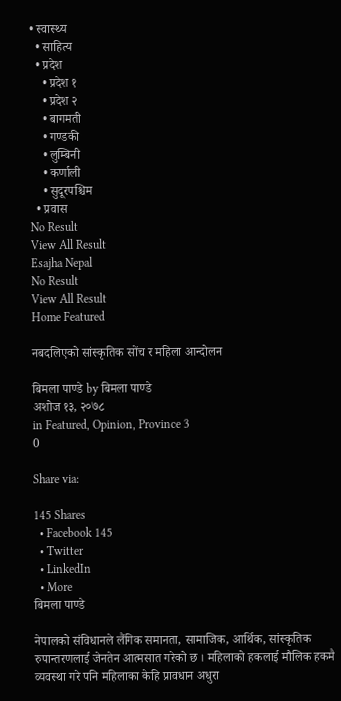• स्वास्थ्य
  • साहित्य
  • प्रदेश
    • प्रदेश १
    • प्रदेश २
    • बागमती
    • गण्डकी
    • लुम्बिनी
    • कर्णाली
    • सुदूरपश्चिम
  • प्रवास
No Result
View All Result
Esajha Nepal
No Result
View All Result
Home Featured

नबदलिएको सांस्कृतिक सोंच र महिला आन्दोलन

बिमला पाण्डे by बिमला पाण्डे
अशोज १३, २०७८
in Featured, Opinion, Province 3
0

Share via:

145 Shares
  • Facebook 145
  • Twitter
  • LinkedIn
  • More
बिमला पाण्डे

नेपालको संविधानले लैंगिक समानता, सामाजिक, आर्थिक, सांस्कृतिक रुपान्तरणलाई जेनतेन आत्मसात गरेको छ । महिलाको हकलाई मौलिक हकमै व्यवस्था गरे पनि महिलाका केहि प्रावधान अधुरा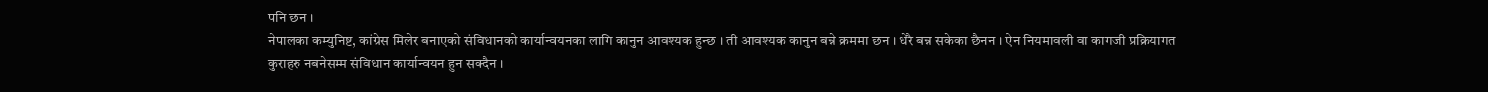पनि छन ।
नेपालका कम्युनिष्ट, कांग्रेस मिलेर बनाएको संविधानको कार्यान्वयनका लागि कानुन आवश्यक हुन्छ । ती आवश्यक कानुन बन्ने क्रममा छन । धेरै बन्न सकेका छैनन । ऐन नियमावली वा कागजी प्रक्रियागत कुराहरु नबनेसम्म संविधान कार्यान्वयन हुन सक्दैन ।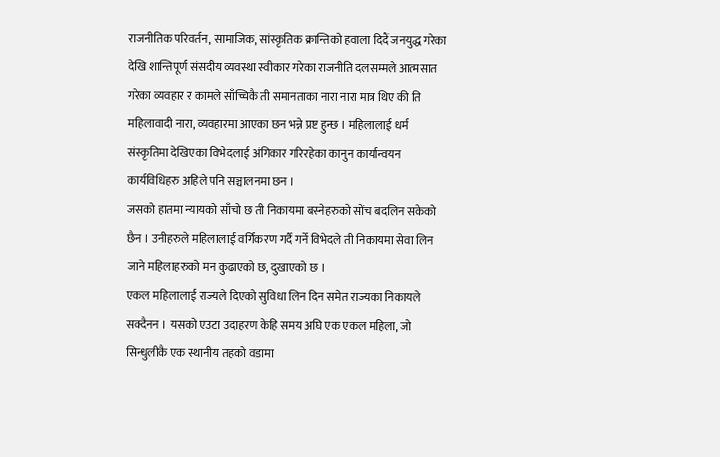राजनीतिक परिवर्तन, सामाजिक, सांस्कृतिक क्रान्तिको हवाला दिदैं जनयुद्ध गरेका देखि शान्तिपूर्ण संसदीय व्यवस्था स्वीकार गरेका राजनीति दलसम्मले आत्मसात गरेका व्यवहार र कामले साँच्चिकै ती समानताका नारा नारा मात्र थिए की ति महिलावादी नारा, व्यवहारमा आएका छन भन्ने प्रष्ट हुन्छ । महिलालाई धर्म संस्कृतिमा देखिएका विभेदलाई अंगिकार गरिरहेका कानुन कार्यान्वयन कार्यविधिहरु अहिले पनि सञ्चालनमा छन ।
जसको हातमा न्यायको साँचो छ ती निकायमा बस्नेहरुको सोंच बदलिन सकेको छैन । उनीहरुले महिलालाई वर्गिकरण गर्दै गर्ने विभेदले ती निकायमा सेवा लिन जाने महिलाहरुको मन कुढाएको छ, दुखाएको छ ।
एकल महिलालाई राज्यले दिएको सुविधा लिन दिन समेत राज्यका निकायले सक्दैनन । यसको एउटा उदाहरण केहि समय अघि एक एकल महिला, जो सिन्धुलीकै एक स्थानीय तहको वडामा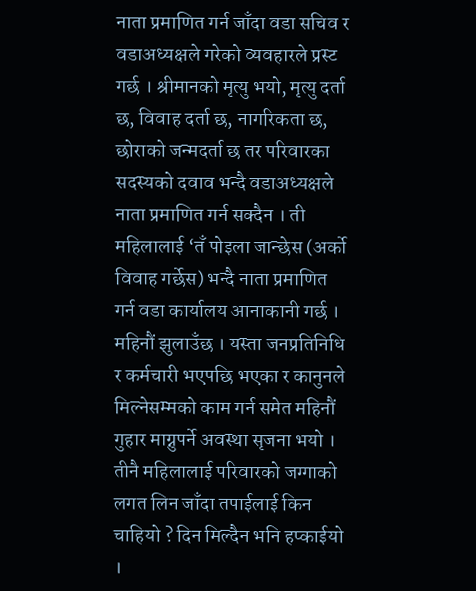नाता प्रमाणित गर्न जाँदा वडा सचिव र वडाअध्यक्षले गरेको व्यवहारले प्रस्ट गर्छ । श्रीमानको मृत्यु भयो, मृत्यु दर्ता छ, विवाह दर्ता छ, नागरिकता छ, छोराको जन्मदर्ता छ तर परिवारका सदस्यको दवाव भन्दै वडाअध्यक्षले नाता प्रमाणित गर्न सक्दैन । ती महिलालाई ‘तँ पोइला जान्छेस (अर्को विवाह गर्छेस) भन्दै नाता प्रमाणित गर्न वडा कार्यालय आनाकानी गर्छ । महिनौं झुलाउँछ । यस्ता जनप्रतिनिधि र कर्मचारी भएपछि भएका र कानुनले मिल्नेसम्मको काम गर्न समेत महिनौं गुहार माग्नुपर्ने अवस्था सृजना भयो ।
तीनै महिलालाई परिवारको जग्गाको लगत लिन जाँदा तपाईलाई किन चाहियो ? दिन मिल्दैन भनि हप्काईयो ।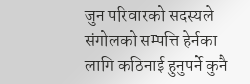जुन परिवारको सदस्यले संगोलको सम्पत्ति हेर्नका लागि कठिनाई हुनुपर्ने कुनै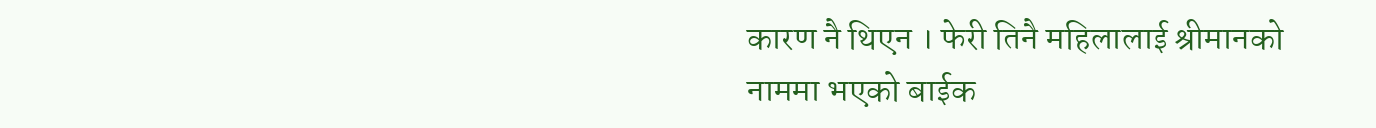कारण नै थिएन । फेरी तिनै महिलालाई श्रीमानको नाममा भएको बाईक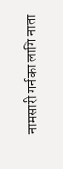नामसारी गर्नका लागि नाता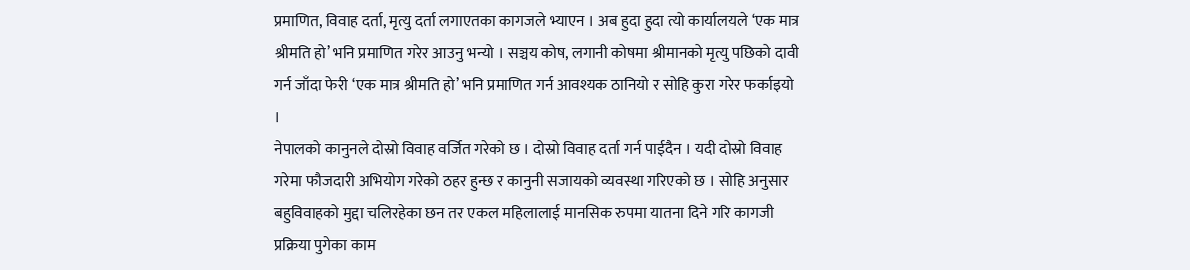प्रमाणित, विवाह दर्ता, मृत्यु दर्ता लगाएतका कागजले भ्याएन । अब हुदा हुदा त्यो कार्यालयले ‘एक मात्र श्रीमति हो’ भनि प्रमाणित गरेर आउनु भन्यो । सञ्चय कोष, लगानी कोषमा श्रीमानको मृत्यु पछिको दावी गर्न जाँदा फेरी ‘एक मात्र श्रीमति हो’ भनि प्रमाणित गर्न आवश्यक ठानियो र सोहि कुरा गरेर फर्काइयो ।
नेपालको कानुनले दोस्रो विवाह वर्जित गरेको छ । दोस्रो विवाह दर्ता गर्न पाईदैन । यदी दोस्रो विवाह गरेमा फौजदारी अभियोग गरेको ठहर हुन्छ र कानुनी सजायको व्यवस्था गरिएको छ । सोहि अनुसार बहुविवाहको मुद्दा चलिरहेका छन तर एकल महिलालाई मानसिक रुपमा यातना दिने गरि कागजी प्रक्रिया पुगेका काम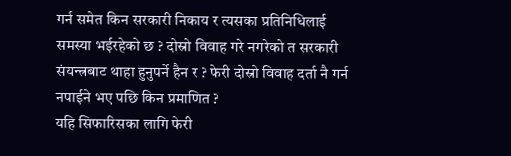गर्न समेत किन सरकारी निकाय र त्यसका प्रतिनिधिलाई समस्या भईरहेको छ ? दोस्रो विवाह गरे नगरेको त सरकारी संयन्त्रबाट थाहा हुनुपर्ने हैन र ? फेरी दोस्रो विवाह दर्ता नै गर्न नपाईने भए पछि किन प्रमाणित ?
यहि सिफारिसका लागि फेरी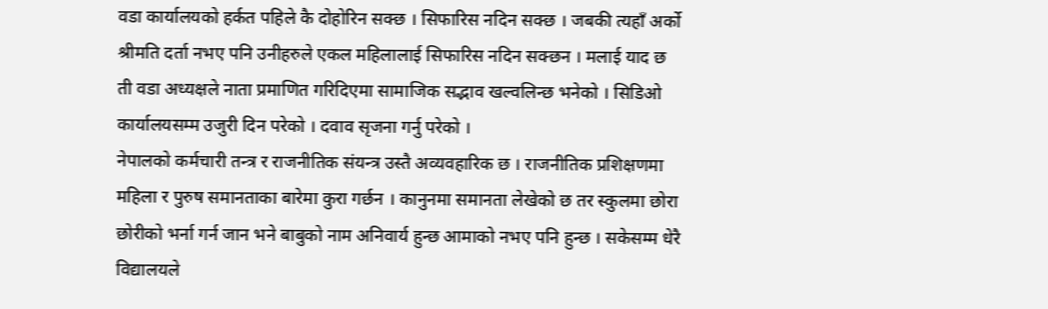वडा कार्यालयको हर्कत पहिले कै दोहोरिन सक्छ । सिफारिस नदिन सक्छ । जबकी त्यहाँ अर्को श्रीमति दर्ता नभए पनि उनीहरुले एकल महिलालाई सिफारिस नदिन सक्छन । मलाई याद छ ती वडा अध्यक्षले नाता प्रमाणित गरिदिएमा सामाजिक सद्भाव खल्वलिन्छ भनेको । सिडिओ कार्यालयसम्म उजुरी दिन परेको । दवाव सृजना गर्नु परेको ।
नेपालको कर्मचारी तन्त्र र राजनीतिक संयन्त्र उस्तै अव्यवहारिक छ । राजनीतिक प्रशिक्षणमा महिला र पुरुष समानताका बारेमा कुरा गर्छन । कानुनमा समानता लेखेको छ तर स्कुलमा छोरा छोरीको भर्ना गर्न जान भने बाबुको नाम अनिवार्य हुन्छ आमाको नभए पनि हुन्छ । सकेसम्म धेरै विद्यालयले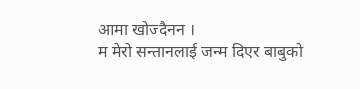आमा खोज्दैनन ।
म मेरो सन्तानलाई जन्म दिएर बाबुको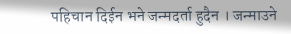पहिचान दिईन भने जन्मदर्ता हुदैन । जन्माउने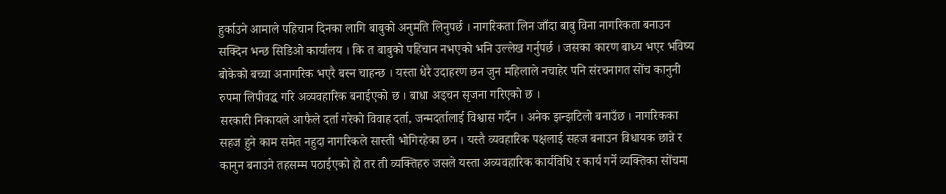हुर्काउने आमाले पहिचान दिनका लागि बाबुको अनुमति लिनुपर्छ । नागरिकता लिन जाँदा बाबु विना नागरिकता बनाउन सक्दिन भन्छ सिडिओ कार्यालय । कि त बाबुको पहिचान नभएको भनि उल्लेख गर्नुपर्छ । जसका कारण बाध्य भएर भविष्य बोकेको बच्चा अनागरिक भएरै बस्न चाहन्छ । यस्ता धेरै उदाहरण छन जुन महिलाले नचाहेर पनि संरचनागत सोंच कानुनी रुपमा लिपीवद्ध गरि अव्यवहारिक बनाईएको छ । बाधा अड्चन सृजना गरिएको छ ।
सरकारी निकायले आफैले दर्ता गरेको विवाह दर्ता, जन्मदर्तालाई विश्वास गर्दैन । अनेक झन्झटिलो बनाउँछ । नागरिकका सहज हुने काम समेत नहुदा नागरिकले सास्ती भोगिरहेका छन । यस्तै व्यवहारिक पक्षलाई सहज बनाउन विधायक छान्ने र कानुन बनाउने तहसम्म पठाईएको हो तर ती व्यक्तिहरु जसले यस्ता अव्यवहारिक कार्यविधि र कार्य गर्ने व्यक्तिका सोंचमा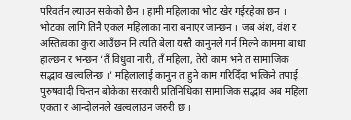परिवर्तन ल्याउन सकेको छैन । हामी महिलाका भोट खेर गईरहेका छन ।
भोटका लागि तिनै एकल महिलाका नारा बनाएर जान्छन । जब अंश, वंश र अस्तित्वका कुरा आउँछन नि त्यति बेला यस्तै कानुनले गर्न मिल्ने काममा बाधा हाल्छन र भन्छन ‘तँ विधुवा नारी, तँ महिला, तेरो काम भने त सामाजिक सद्भाव खल्वलिन्छ ।’ महिलालाई कानुन त हुने काम गरिदिँदा भत्किने तपाई पुरुषवादी चिन्तन बोकेका सरकारी प्रतिनिधिका सामाजिक सद्भाव अब महिला एकता र आन्दोलनले खल्वलाउन जरुरी छ ।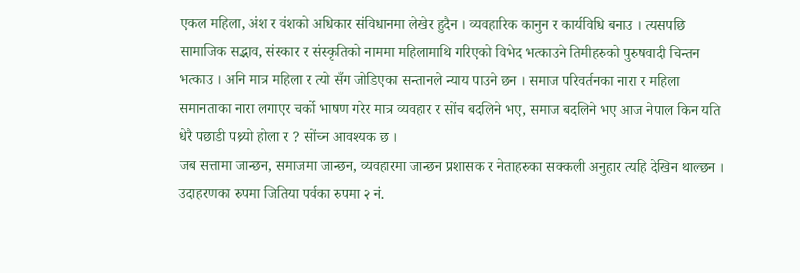एकल महिला, अंश र वंशको अधिकार संविधानमा लेखेर हुदैन । व्यवहारिक कानुन र कार्यविधि बनाउ । त्यसपछि सामाजिक सद्भाव, संस्कार र संस्कृतिको नाममा महिलामाथि गरिएको विभेद भत्काउने तिमीहरुको पुरुषवादी चिन्तन भत्काउ । अनि मात्र महिला र त्यो सँग जोडिएका सन्तानले न्याय पाउने छन । समाज परिवर्तनका नारा र महिला समानताका नारा लगाएर चर्को भाषण गरेर मात्र व्यवहार र सोंच बदलिने भए, समाज बदलिने भए आज नेपाल किन यति धेरै पछाडी पथ्र्यो होला र ? सोंच्न आवश्यक छ ।
जब सत्तामा जान्छन, समाजमा जान्छन, व्यवहारमा जान्छन प्रशासक र नेताहरुका सक्कली अनुहार त्यहि देखिन थाल्छन । उदाहरणका रुपमा जितिया पर्वका रुपमा २ नं.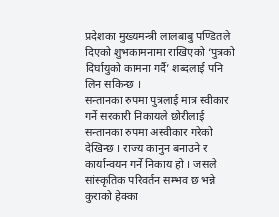प्रदेशका मुख्यमन्त्री लालबाबु पण्डितले दिएको शुभकामनामा राखिएको ‘पुत्रको दिर्घायुको कामना गर्दै’ शब्दलाई पनि लिन सकिन्छ ।
सन्तानका रुपमा पुत्रलाई मात्र स्वीकार गर्ने सरकारी निकायले छोरीलाई सन्तानका रुपमा अस्वीकार गरेको देखिन्छ । राज्य कानुन बनाउने र कार्यान्वयन गर्ने निकाय हो । जसले सांस्कृतिक परिवर्तन सम्भव छ भन्ने कुराको हेक्का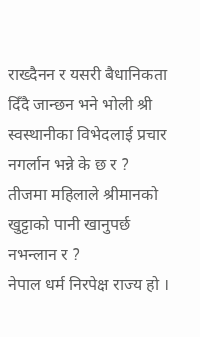राख्दैनन र यसरी बैधानिकता दिँदै जान्छन भने भोली श्री स्वस्थानीका विभेदलाई प्रचार नगर्लान भन्ने के छ र ? तीजमा महिलाले श्रीमानको खुट्टाको पानी खानुपर्छ नभन्लान र ?
नेपाल धर्म निरपेक्ष राज्य हो ।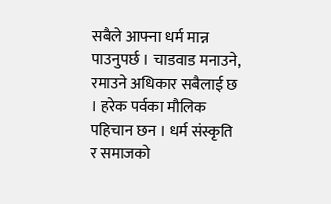सबैले आफ्ना धर्म मान्न पाउनुपर्छ । चाडवाड मनाउने, रमाउने अधिकार सबैलाई छ । हरेक पर्वका मौलिक पहिचान छन । धर्म संस्कृति र समाजको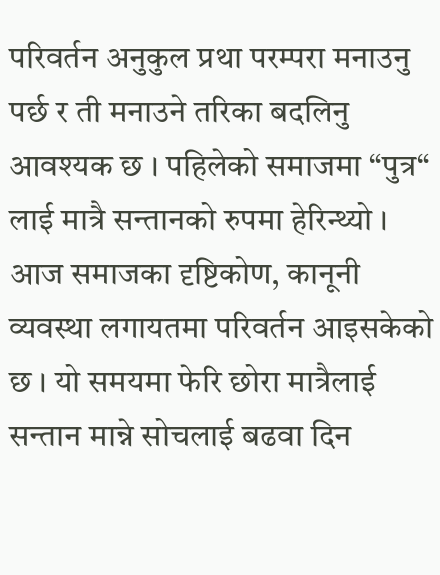परिवर्तन अनुकुल प्रथा परम्परा मनाउनु पर्छ र ती मनाउने तरिका बदलिनु आवश्यक छ । पहिलेको समाजमा “पुत्र“ लाई मात्रै सन्तानको रुपमा हेरिन्थ्यो । आज समाजका दृष्टिकोण, कानूनी व्यवस्था लगायतमा परिवर्तन आइसकेको छ । यो समयमा फेरि छोरा मात्रैलाई सन्तान मान्ने सोचलाई बढवा दिन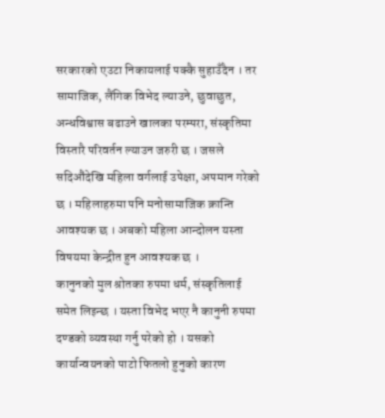सरकारको एउटा निकायलाई पक्कै सुहाउँदैन । तर सामाजिक, लैंगिक विभेद ल्याउने, छुवाछुत, अन्धविश्वास बढाउने खालका परम्परा, संस्कृतिमा विस्तारै परिवर्तन ल्याउन जरुरी छ । जसले सदिऔंदेखि महिला वर्गलाई उपेक्षा, अपमान गरेको छ । महिलाहरुमा पनि मनोसामाजिक क्रान्ति आवश्यक छ । अबको महिला आन्दोलन यस्ता विषयमा केन्द्रीत हुन आवश्यक छ ।
कानुनको मुल श्रोतका रुपमा धर्म, संस्कृतिलाई समेत लिइन्छ । यस्ता विभेद भएर नै कानुनी रुपमा दण्डको व्यवस्था गर्नु परेको हो । यसको कार्यान्वयनको पाटो फितलो हुनुको कारण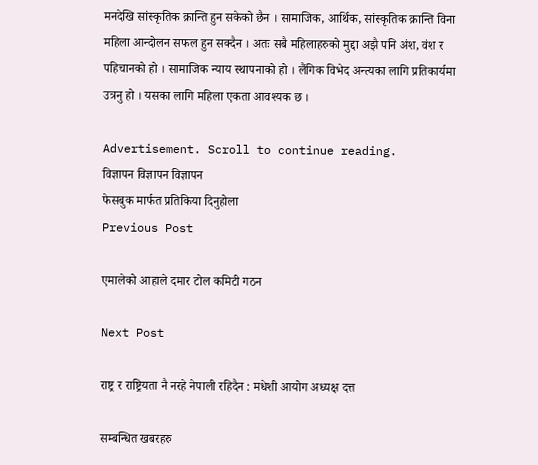मनदेखि सांस्कृतिक क्रान्ति हुन सकेको छैन । सामाजिक, आर्थिक, सांस्कृतिक क्रान्ति विना महिला आन्दोलन सफल हुन सक्दैन । अतः सबै महिलाहरुको मुद्दा अझै पनि अंश, वंश र पहिचानको हो । सामाजिक न्याय स्थापनाको हो । लैंगिक विभेद अन्त्यका लागि प्रतिकार्यमा उत्रनु हो । यसका लागि महिला एकता आवश्यक छ ।

Advertisement. Scroll to continue reading.
विज्ञापन विज्ञापन विज्ञापन
फेसबुक मार्फत प्रतिकिया दिनुहोला
Previous Post

एमालेको आहाले दमार टोल कमिटी गठन

Next Post

राष्ट्र र राष्ट्रियता नै नरहे नेपाली रहिदैन : मधेशी आयोग अध्यक्ष दत्त

सम्बन्धित खबरहरु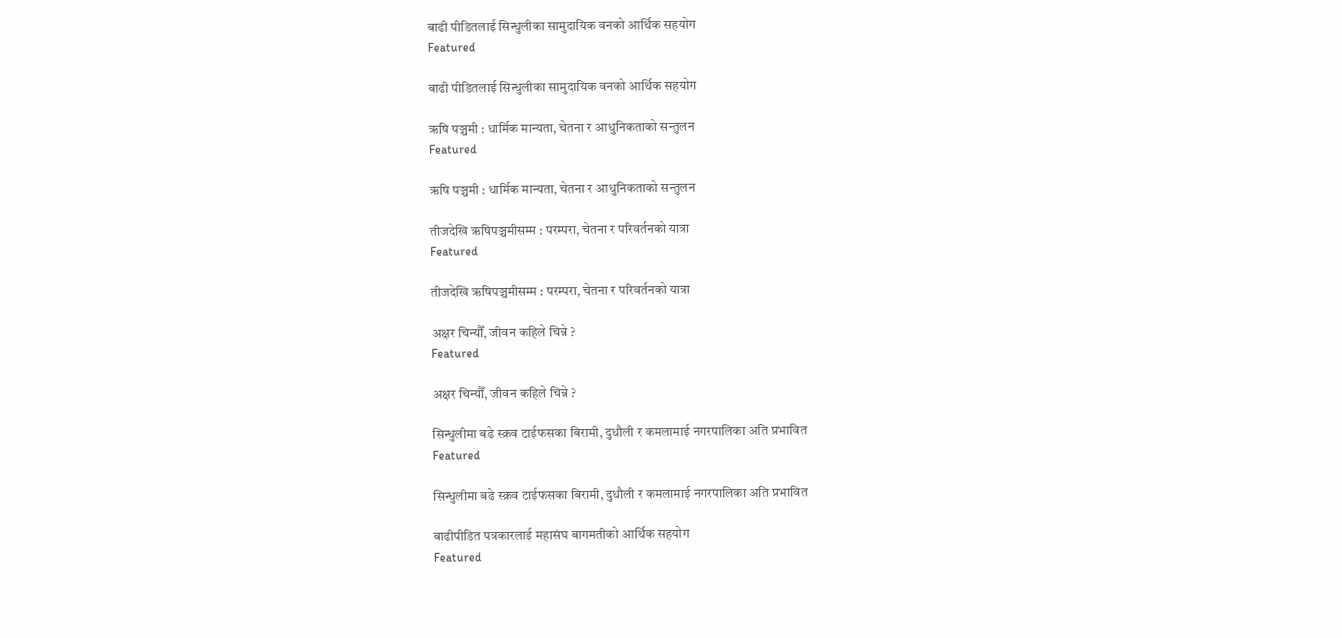बाढी पीडितलाई सिन्धुलीका सामुदायिक वनको आर्थिक सहयोग
Featured

बाढी पीडितलाई सिन्धुलीका सामुदायिक वनको आर्थिक सहयोग

ऋषि पञ्चमी : धार्मिक मान्यता, चेतना र आधुनिकताको सन्तुलन
Featured

ऋषि पञ्चमी : धार्मिक मान्यता, चेतना र आधुनिकताको सन्तुलन

तीजदेखि ऋषिपञ्चमीसम्म : परम्परा, चेतना र परिवर्तनको यात्रा
Featured

तीजदेखि ऋषिपञ्चमीसम्म : परम्परा, चेतना र परिवर्तनको यात्रा

अक्षर चिन्यौँ, जीवन कहिले चिन्ने ?
Featured

अक्षर चिन्यौँ, जीवन कहिले चिन्ने ?

सिन्धुलीमा बढे स्क्रव टाईफसका बिरामी, दुधौली र कमलामाई नगरपालिका अति प्रभावित
Featured

सिन्धुलीमा बढे स्क्रव टाईफसका बिरामी, दुधौली र कमलामाई नगरपालिका अति प्रभावित

बाढीपीडित पत्रकारलाई महासंघ बागमतीको आर्थिक सहयोग
Featured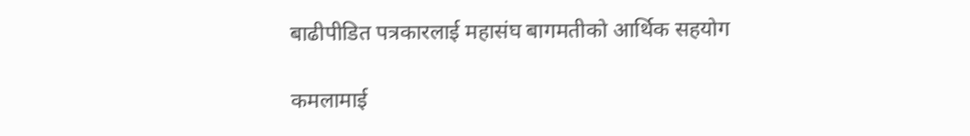बाढीपीडित पत्रकारलाई महासंघ बागमतीको आर्थिक सहयोग

कमलामाई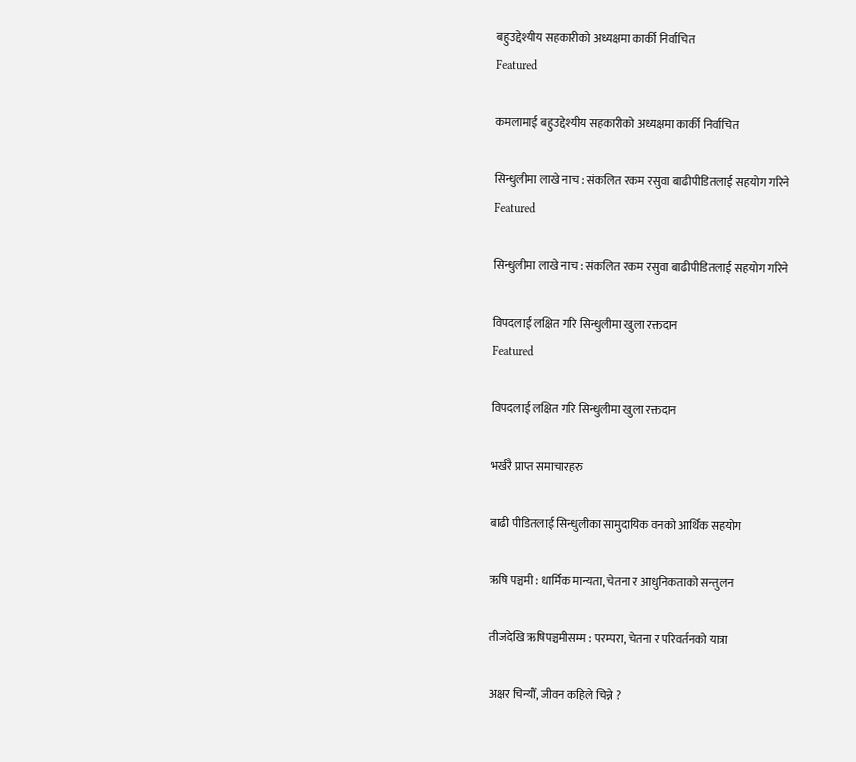बहुउद्देश्यीय सहकारीको अध्यक्षमा कार्की निर्वाचित
Featured

कमलामाई बहुउद्देश्यीय सहकारीको अध्यक्षमा कार्की निर्वाचित

सिन्धुलीमा लाखे नाच : संकलित रकम रसुवा बाढीपीडितलाई सहयोग गरिने
Featured

सिन्धुलीमा लाखे नाच : संकलित रकम रसुवा बाढीपीडितलाई सहयोग गरिने

विपदलाई लक्षित गरि सिन्धुलीमा खुला रक्तदान
Featured

विपदलाई लक्षित गरि सिन्धुलीमा खुला रक्तदान

भर्खरै प्राप्त समाचारहरु

बाढी पीडितलाई सिन्धुलीका सामुदायिक वनको आर्थिक सहयोग

ऋषि पञ्चमी : धार्मिक मान्यता, चेतना र आधुनिकताको सन्तुलन

तीजदेखि ऋषिपञ्चमीसम्म : परम्परा, चेतना र परिवर्तनको यात्रा

अक्षर चिन्यौँ, जीवन कहिले चिन्ने ?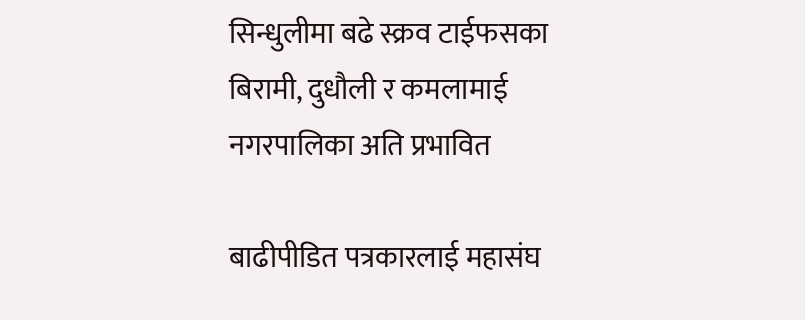सिन्धुलीमा बढे स्क्रव टाईफसका बिरामी, दुधौली र कमलामाई नगरपालिका अति प्रभावित

बाढीपीडित पत्रकारलाई महासंघ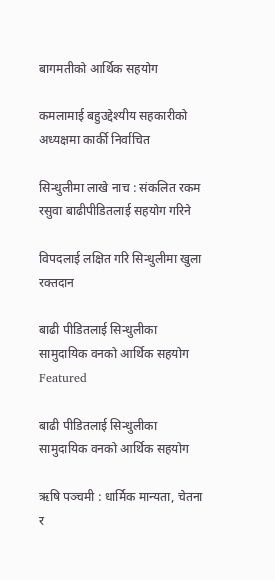बागमतीको आर्थिक सहयोग

कमलामाई बहुउद्देश्यीय सहकारीको अध्यक्षमा कार्की निर्वाचित

सिन्धुलीमा लाखे नाच : संकलित रकम रसुवा बाढीपीडितलाई सहयोग गरिने

विपदलाई लक्षित गरि सिन्धुलीमा खुला रक्तदान

बाढी पीडितलाई सिन्धुलीका सामुदायिक वनको आर्थिक सहयोग
Featured

बाढी पीडितलाई सिन्धुलीका सामुदायिक वनको आर्थिक सहयोग

ऋषि पञ्चमी : धार्मिक मान्यता, चेतना र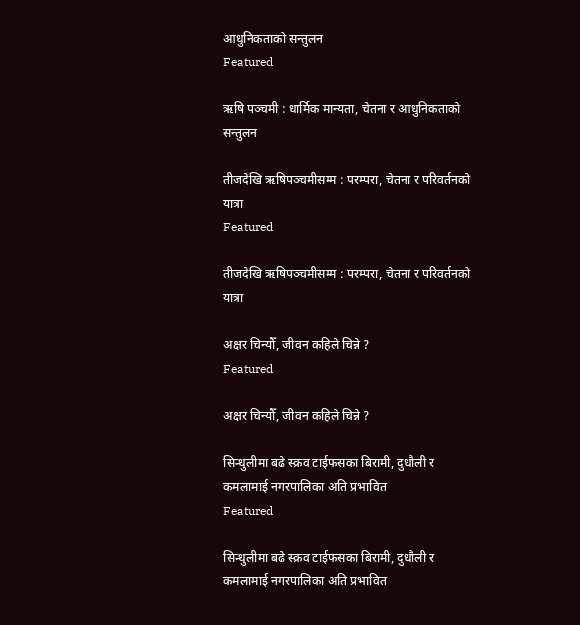आधुनिकताको सन्तुलन
Featured

ऋषि पञ्चमी : धार्मिक मान्यता, चेतना र आधुनिकताको सन्तुलन

तीजदेखि ऋषिपञ्चमीसम्म : परम्परा, चेतना र परिवर्तनको यात्रा
Featured

तीजदेखि ऋषिपञ्चमीसम्म : परम्परा, चेतना र परिवर्तनको यात्रा

अक्षर चिन्यौँ, जीवन कहिले चिन्ने ?
Featured

अक्षर चिन्यौँ, जीवन कहिले चिन्ने ?

सिन्धुलीमा बढे स्क्रव टाईफसका बिरामी, दुधौली र कमलामाई नगरपालिका अति प्रभावित
Featured

सिन्धुलीमा बढे स्क्रव टाईफसका बिरामी, दुधौली र कमलामाई नगरपालिका अति प्रभावित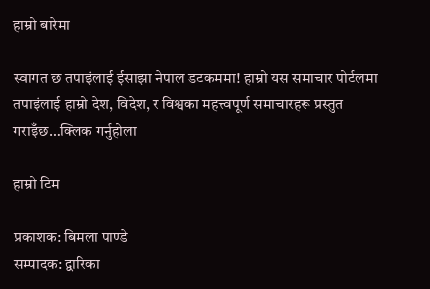हाम्रो बारेमा

स्वागत छ तपाइंलाई ईसाझा नेपाल डटकममा! हाम्रो यस समाचार पोर्टलमा तपाइंलाई हाम्रो देश, विदेश, र विश्वका महत्त्वपूर्ण समाचारहरू प्रस्तुत गराइँछ…क्लिक गर्नुहोला

हाम्रो टिम

प्रकाशक: बिमला पाण्डे
सम्पादक: द्वारिका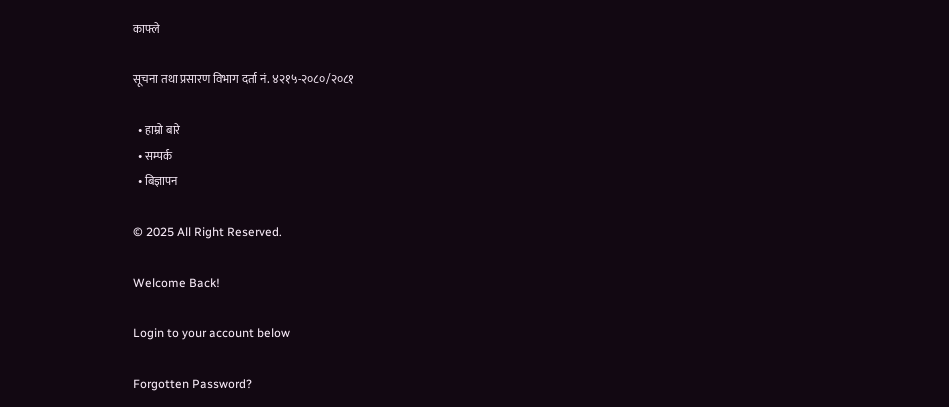काफ्ले

सूचना तथा प्रसारण विभाग दर्ता नं. ४२१५-२०८०/२०८१

  • हाम्रो बारे
  • सम्पर्क
  • बिज्ञापन

© 2025 All Right Reserved.

Welcome Back!

Login to your account below

Forgotten Password?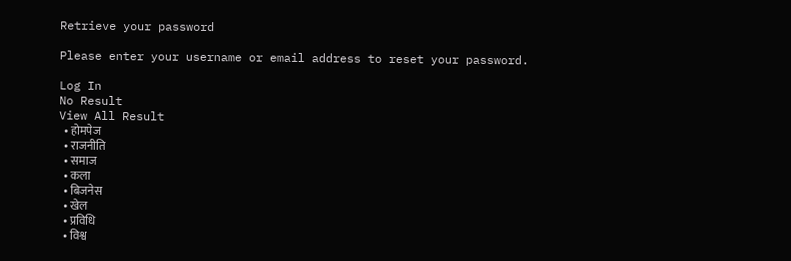Retrieve your password

Please enter your username or email address to reset your password.

Log In
No Result
View All Result
  • होमपेज
  • राजनीति
  • समाज
  • कला
  • बिजनेस
  • खेल
  • प्रविधि
  • विश्व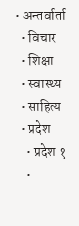• अन्तर्वार्ता
  • विचार
  • शिक्षा
  • स्वास्थ्य
  • साहित्य
  • प्रदेश
    • प्रदेश १
    •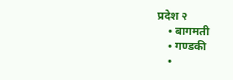प्रदेश २
    • बागमती
    • गण्डकी
    •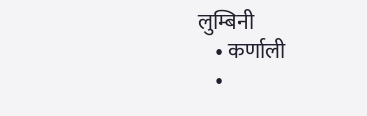लुम्बिनी
    • कर्णाली
    •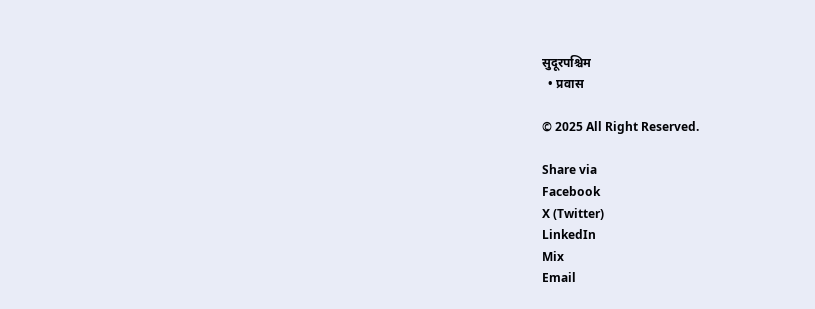सुदूरपश्चिम
  • प्रवास

© 2025 All Right Reserved.

Share via
Facebook
X (Twitter)
LinkedIn
Mix
Email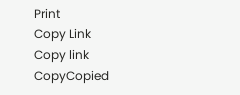Print
Copy Link
Copy link
CopyCopied